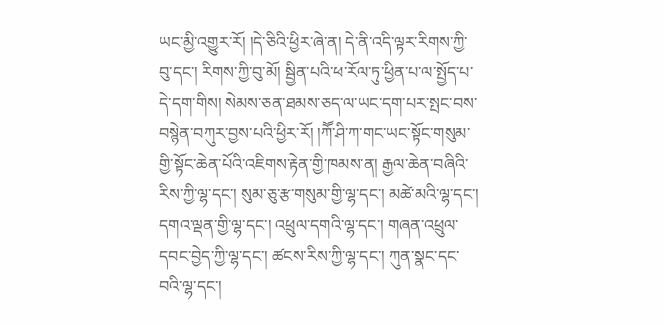ཡང་མྱི་འགྱུར་རོ། །དེ་ཅིའི་ཕྱིར་ཞེ་ན། དེ་ནི་འདི་ལྟར་རིགས་ཀྱི་བུ་དང་། རིགས་ཀྱི་བུ་མོ། སྦྱིན་པའི་ཕ་རོལ་ཏུ་ཕྱིན་པ་ལ་སྤྱོད་པ་དེ་དག་གིས། སེམས་ཅན་ཐམས་ཅད་ལ་ཡང་དག་པར་སྤང་བས་བསྙེན་བཀུར་བྱས་པའི་ཕྱིར་རོ། །ཀཽ་ཤི་ཀ་གང་ཡང་སྟོང་གསུམ་གྱི་སྟོང་ཆེན་པོའི་འཇིགས་རྟེན་གྱི་ཁམས་ན། རྒྱལ་ཆེན་བཞིའི་རིས་ཀྱི་ལྷ་དང་། སུམ་ཅུ་རྩ་གསུམ་གྱི་ལྷ་དང་། མཚེ་མའི་ལྷ་དང་། དགའ་ལྡན་གྱི་ལྷ་དང་། འཕྲུལ་དགའི་ལྷ་དང་། གཞན་འཕྲུལ་དབང་བྱེད་ཀྱི་ལྷ་དང་། ཚངས་རིས་ཀྱི་ལྷ་དང་། ཀུན་སྣང་དང་བའི་ལྷ་དང་།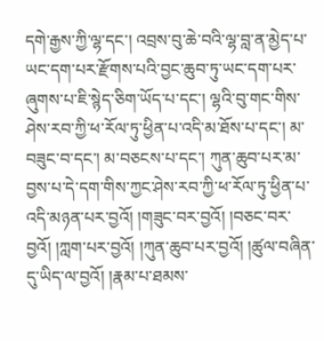དགེ་རྒྱས་ཀྱི་ལྷ་དང་། འབྲས་བུ་ཆེ་བའི་ལྷ་བླ་ན་མྱེད་པ་ཡང་དག་པར་རྫོགས་པའི་བྱང་ཆུབ་ཏུ་ཡང་དག་པར་ཞུགས་པ་ཇི་སྙེད་ཅིག་ཡོད་པ་དང་། ལྷའི་བུ་གང་གིས་ཤེས་རབ་ཀྱི་ཕ་རོལ་ཏུ་ཕྱིན་པ་འདི་མ་ཐོས་པ་དང་། མ་བཟུང་བ་དང་། མ་བཅངས་པ་དང་། ཀུན་ཆུབ་པར་མ་བྱས་པ་དེ་དག་གིས་ཀྱང་ཤེས་རབ་ཀྱི་ཕ་རོལ་ཏུ་ཕྱིན་པ་འདི་མཉན་པར་བྱའོ། །གཟུང་བར་བྱའོ། །བཅང་བར་བྱའོ། །ཀླག་པར་བྱའོ། །ཀུན་ཆུབ་པར་བྱའོ། །ཚུལ་བཞིན་དུ་ཡིད་ལ་བྱའོ། །རྣམ་པ་ཐམས་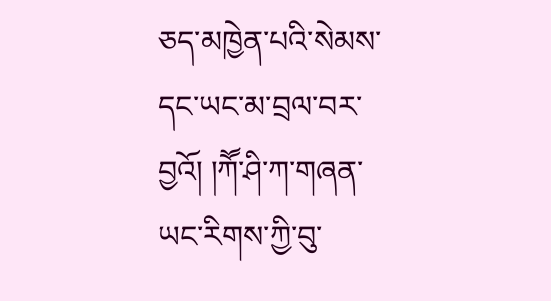ཅད་མཁྱེན་པའི་སེམས་དང་ཡང་མ་བྲལ་བར་བྱའོ། །ཀཽ་ཤི་ཀ་གཞན་ཡང་རིགས་ཀྱི་བུ་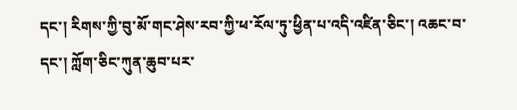དང་། རིགས་ཀྱི་བུ་མོ་གང་ཤེས་རབ་ཀྱི་ཕ་རོལ་ཏུ་ཕྱིན་པ་འདི་འཛིན་ཅིང་། འཆང་བ་དང་། ཀློག་ཅིང་ཀུན་ཆུབ་པར་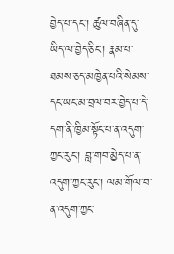བྱེད་པ་དང་། ཚུལ་བཞིན་དུ་ཡིད་ལ་བྱེད་ཅིང་། རྣམ་པ་ཐམས་ཅད་མཁྱེན་པའི་སེམས་དང་ཡང་མ་བྲལ་བར་བྱེད་པ་དེ་དག་ནི་ཁྱིམ་སྟོང་པ་ན་འདུག་ཀྱང་རུང་། བླ་གབ་མྱེད་པ་ན་འདུག་ཀྱང་རུང་། ལམ་གོལ་བ་ན་འདུག་ཀྱང་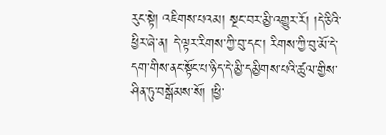རུང་སྟེ། འཇིགས་པའམ། སྔང་བར་མྱི་འགྱུར་རོ། །དེ་ཅིའི་ཕྱིར་ཞེ་ན། དེ་ལྟར་རིགས་ཀྱི་བུ་དང་། རིགས་ཀྱི་བུ་མོ་དེ་དག་གིས་ནང་སྟོང་པ་ཉིད་དེ་མྱི་དམྱིགས་པའི་ཚུལ་གྱིས་ཤིན་ཏུ་བསྒོམས་སོ། །ཕྱི་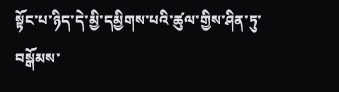སྟོང་པ་ཉིད་དེ་མྱི་དམྱིགས་པའི་ཚུལ་གྱིས་ཤིན་ཏུ་བསྒོམས་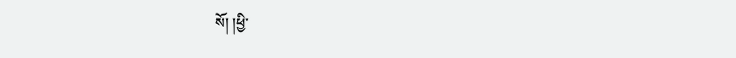སོ། །ཕྱི་